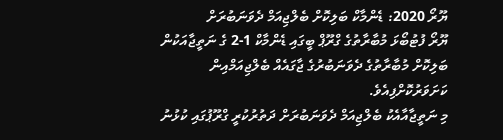ޔޫރޯ 2020: ޑެންމާކް ބަލިކޮށް ބެލްޖިއަމް ދެވަނަބުރަށް
ޔޫރޯ ފުޓުބޯޅަ މުބާރާތުގެ ގްރޫޕް ބީގައި ޑެންމާކް 1-2 ގެ ނަތީޖާއަކުން ބަލިކޮށް މުބާރާތުގެ ދެވަނަބުރުގެ ޖާގައެއް ބެލްޖިއަމްއިން ކަށަވަރުކޮށްފިއެވެ.
މި ނަތީޖާއާއެކު ބެލްޖިއަމް ދެވަނަބުރަށް ދަތުރުކުރީ ގްރޫޕުގައި ކުޅުނު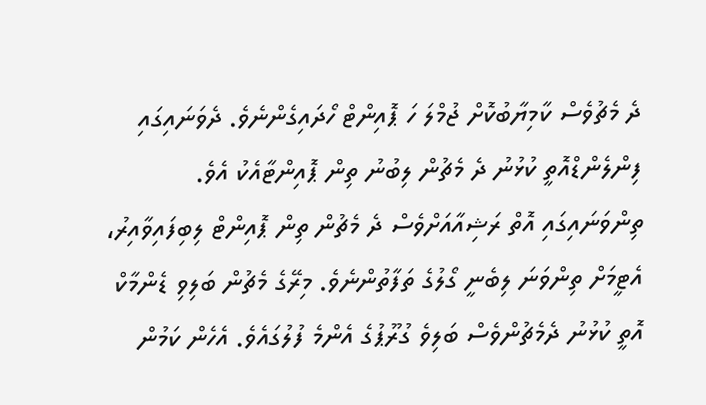ދެ މެޗުވެސް ކާމިޔާބުކޮށް ޖުމްލަ ހަ ޕޮއިންޓް ހޯދައިގެންނެވެ. ދެވަނައިގައި ފިންލެންޑްއޮތީ ކުޅުނު ދެ މެޗުން ލިބުނު ތިން ޕޮއިންޓާއެކު އެވެ. ތިންވަނައިގައި އޮތް ރަޝިއާއަށްވެސް ދެ މެޗުން ތިން ޕޮއިންޓް ލިބިފައިވާއިރު، އެޓީމަށް ތިންވަނަ ލިބެނީ ގޯލުގެ ތަފާތުންނެވެ. މިރޭގެ މެޗުން ބަލިވި ޑެންމާކް އޮތީ ކުޅުނު ދެމެޗުންވެސް ބަލިވެ ގުރޫޕުގެ އެންމެ ފުލުގައެވެ. އެހެން ކަމުން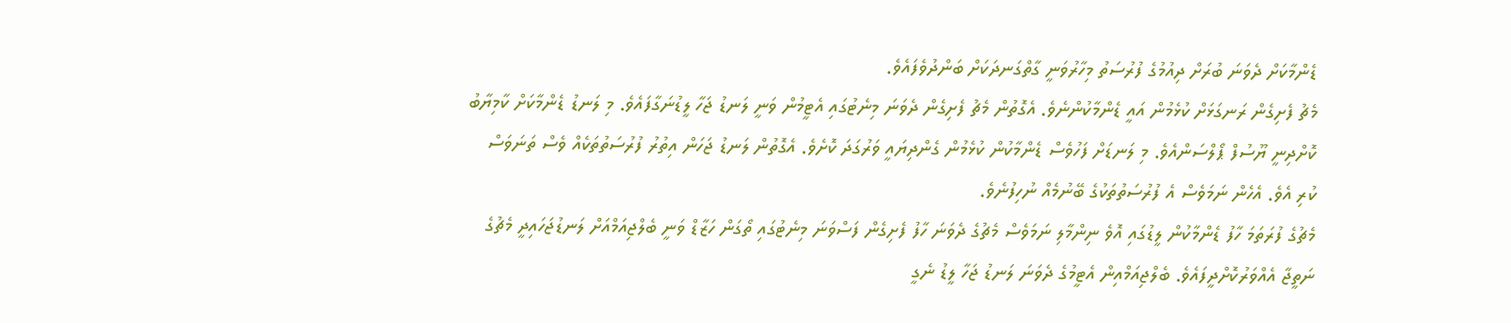ޑެންމާކަށް ދެވަނަ ބުރަށް ދިއުމުގެ ފުރުސަތު މިހާރުވަނީ ގާތްގަނދަކަށް ބަންދުވެފައެވެ.
މެޗު ފެށިގެން ރަނގަޅަށް ކުޅެމުން އައީ ޑެންމާކުންނެވެ. އެގޮތުން މެޗު ފެށިގެން ދެވަނަ މިނެޓުގައި އެޓީމުން ވަނީ ލަނޑު ޖަހާ ލީޑުނަގާފައެވެ. މި ލަނޑު ޑެންމާކަށް ކާމިޔާބު ކޮށްދިނީ ޔޫސުފް ޕޯލްސަންއެވެ. މި ލަނޑަށް ފަހުވެސް ޑެންމާކުން ކުޅެމުން ގެންދިޔައީ ވަރުގަދަ ކޮށެވެ. އެގޮތުން ލަނޑު ޖަހަން އިތުރު ފުރުސަތުތަކެއް ވެސް ތަނަވަސް ކުރި އެވެ. އެހެން ނަމަވެސް އެ ފުރުސަތުތަކުގެ ބޭނުމެއް ނުހިފުނެވެ.
މެޗުގެ ފުރަތަމަ ހާފު ޑެންމާކުން ލީޑުގައި އޮވެ ނިންމާލި ނަމަވެސް މެޗުގެ ދެވަނަ ހާފު ފެށިގެން ފަސްވަނަ މިނެޓުގައި ތޯގަން ހަޒާޑް ވަނީ ބެލްޖިއަމްއަށް ލަނޑުޖަހައިދީ މެޗުގެ ނަތީޖާ އެއްވަރުކޮށްދީފައެވެ. ބެލްޖިއަމްއިން އެޓީމުގެ ދެވަނަ ލަނޑު ޖަހާ ލީޑު ނެގީ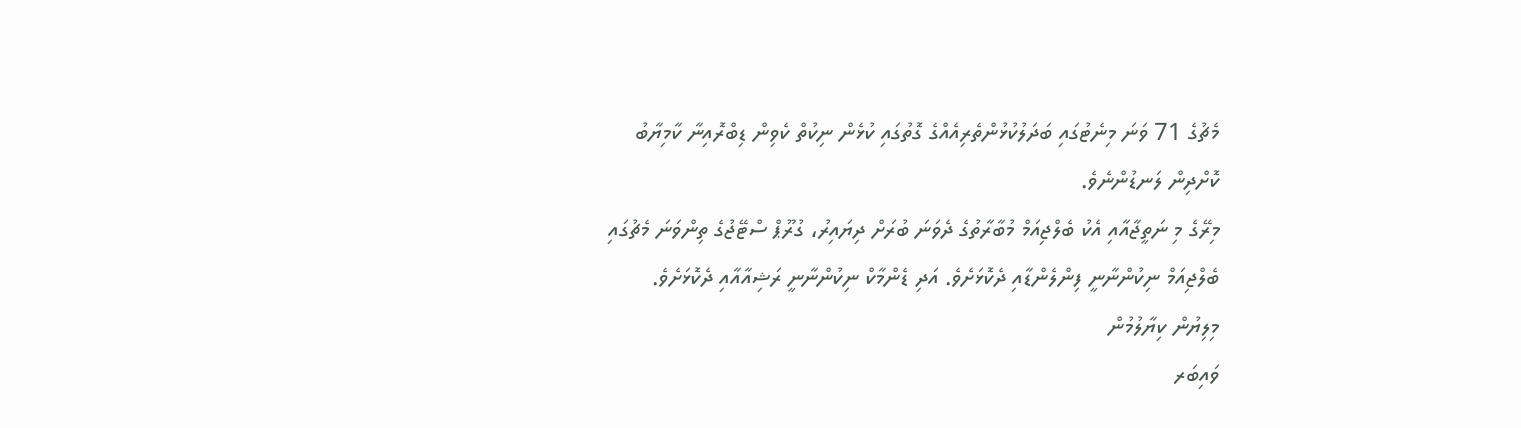މެޗުގެ 71 ވަނަ މިނެޓުގައި ބަދަލުކުޅުންތެރިއެއްގެ ގޮތުގައި ކުޅެން ނިކުތް ކެވިން ޑިބްރޮއިނާ ކާމިޔާބު ކޮށްދިން ލަނޑުންނެވެ.
މިރޭގެ މި ނަތީޖާއާއި އެކު ބެލްޖިއަމް މުބާރާތުގެ ދެވަނަ ބުރަށް ދިޔައިރު، ގުރޫޕް ސްޓޭޖުގެ ތިންވަނަ މެޗުގައި ބެލްޖިއަމް ނިކުންނާނީ ފިންލެންޑާއި ދެކޮޅަށެވެ. އަދި ޑެންމާކް ނިކުންނާނީ ރަޝިއާއާއި ދެކޮޅަށެވެ.
މިލިޔުން ކިޔާލުމުން
ވައިބަރ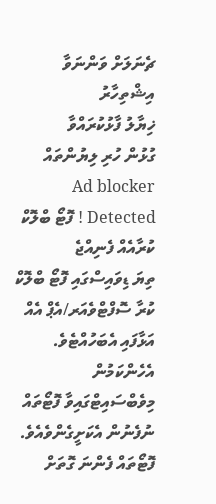ޗެނަލަށް ވަންނަވާ
އިޝްތިހާރު
ޚިޔާލު ފާޅުކުރައްވާ
ގުޅުން ހުރި ލިޔުންތައް
Ad blocker Detected ! ފޮޓޯ ބްލޮކް ކުރާއެއް ފެނިއްޖެ
ތިޔަ ޑިވައިސްގައި ފޮޓޯ ބްލޮކް ކުރާ ސޮފްޓްވެއަރ/އެޕް އެއް އަޅާފައި އެބަހުއްޓެވެ. އެހެންކަމުން މިވެބްސައިޓްގައިވާ ފޮޓޯތައް ނުފެނުން އެކަށީގެންވެއެވެ. ފޮޓޯތައް ފެންނަ ގޮތަށް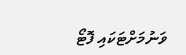ވަނުމަށްޓަކައި ފޮޓޯ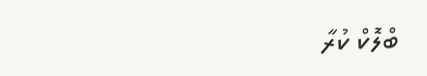ބްލޮކް ކުރާ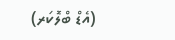(އެޑް ބްލޮކަރ)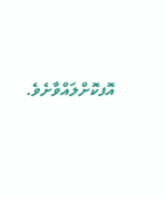އޮފކޮށްލައްވާށެވެ.